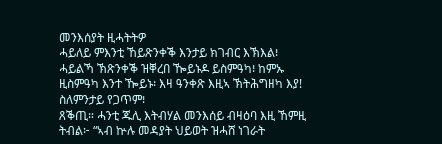መንእሰያት ዚሓትትዎ
ሓይለይ ምእንቲ ኸይጽንቀቕ እንታይ ክገብር እኽእል፧
ሓይልኻ ኽጽንቀቕ ዝቐረበ ዀይኑዶ ይስምዓካ፧ ከምኡ ዚስምዓካ እንተ ዀይኑ፡ እዛ ዓንቀጽ እዚኣ ኽትሕግዘካ እያ!
ስለምንታይ የጋጥም፧
ጸቕጢ። ሓንቲ ጁሊ እትብሃል መንእሰይ ብዛዕባ እዚ ኸምዚ ትብል፦ “ኣብ ኵሉ መዳያት ህይወት ዝሓሸ ነገራት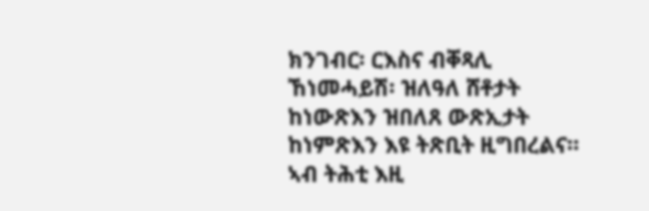ክንገብር፡ ርእስና ብቐጻሊ ኸነመሓይሽ፡ ዝለዓለ ሸቶታት ከነውጽእን ዝበለጸ ውጽኢታት ከነምጽእን እዩ ትጽቢት ዚግበረልና። ኣብ ትሕቲ እዚ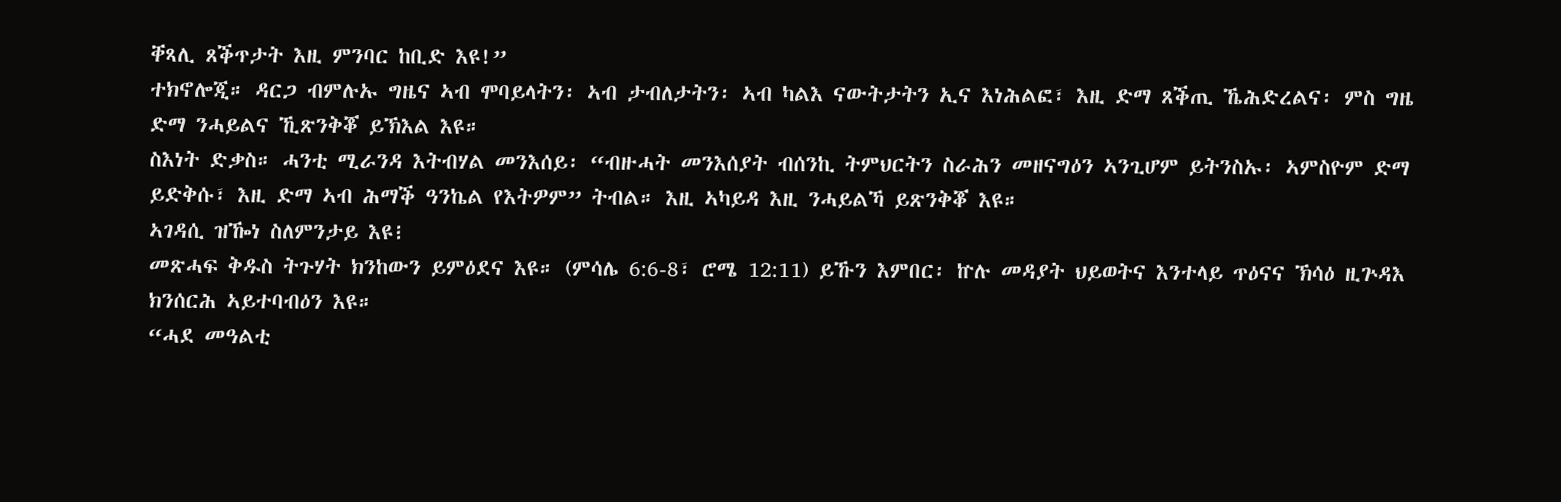ቐጻሊ ጸቕጥታት እዚ ምንባር ከቢድ እዩ!”
ተክኖሎጂ። ዳርጋ ብምሉኡ ግዜና ኣብ ሞባይላትን፡ ኣብ ታብለታትን፡ ኣብ ካልእ ናውትታትን ኢና እነሕልፎ፣ እዚ ድማ ጸቕጢ ኼሕድረልና፡ ምስ ግዜ ድማ ንሓይልና ኺጽንቅቖ ይኽእል እዩ።
ስእነት ድቃስ። ሓንቲ ሚራንዳ እትብሃል መንእሰይ፡ “ብዙሓት መንእሰያት ብሰንኪ ትምህርትን ስራሕን መዘናግዕን ኣንጊሆም ይትንስኡ፡ ኣምስዮም ድማ ይድቅሱ፣ እዚ ድማ ኣብ ሕማቕ ዓንኬል የእትዎም” ትብል። እዚ ኣካይዳ እዚ ንሓይልኻ ይጽንቅቖ እዩ።
ኣገዳሲ ዝዀነ ስለምንታይ እዩ፧
መጽሓፍ ቅዱስ ትጉሃት ክንከውን ይምዕደና እዩ። (ምሳሌ 6:6-8፣ ሮሜ 12:11) ይኹን እምበር፡ ኵሉ መዳያት ህይወትና እንተላይ ጥዕናና ኽሳዕ ዚጕዳእ ክንሰርሕ ኣይተባብዕን እዩ።
“ሓደ መዓልቲ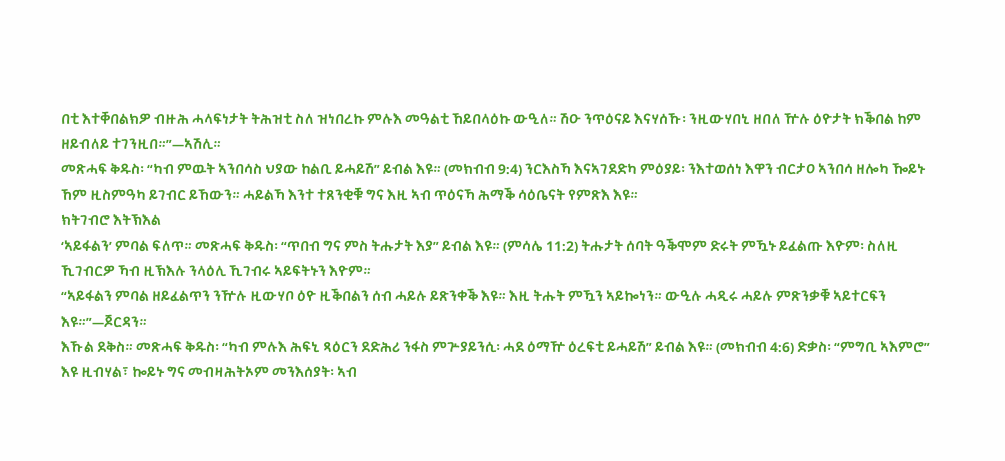በቲ እተቐበልክዎ ብዙሕ ሓላፍነታት ትሕዝቲ ስለ ዝነበረኩ ምሉእ መዓልቲ ኸይበላዕኩ ውዒለ። ሽዑ ንጥዕናይ እናሃሰኹ፡ ንዚውሃበኒ ዘበለ ዅሉ ዕዮታት ክቕበል ከም ዘይብለይ ተገንዚበ።”—ኣሽሊ።
መጽሓፍ ቅዱስ፡ “ካብ ምዉት ኣንበሳስ ህያው ከልቢ ይሓይሽ” ይብል እዩ። (መክብብ 9:4) ንርእስኻ እናኣገደድካ ምዕያይ፡ ንእተወሰነ እዋን ብርታዐ ኣንበሳ ዘሎካ ዀይኑ ኸም ዚስምዓካ ይገብር ይኸውን። ሓይልኻ እንተ ተጸንቂቑ ግና እዚ ኣብ ጥዕናኻ ሕማቕ ሳዕቤናት የምጽእ እዩ።
ክትገብሮ እትኽእል
‘ኣይፋልን’ ምባል ፍለጥ። መጽሓፍ ቅዱስ፡ “ጥበብ ግና ምስ ትሑታት እያ” ይብል እዩ። (ምሳሌ 11:2) ትሑታት ሰባት ዓቕሞም ድሩት ምዃኑ ይፈልጡ እዮም፡ ስለዚ ኺገብርዎ ኻብ ዚኽእሉ ንላዕሊ ኺገብሩ ኣይፍትኑን እዮም።
“ኣይፋልን ምባል ዘይፈልጥን ንዅሉ ዚውሃቦ ዕዮ ዚቕበልን ሰብ ሓይሉ ይጽንቀቕ እዩ። እዚ ትሑት ምዃን ኣይኰነን። ውዒሉ ሓዲሩ ሓይሉ ምጽንቃቑ ኣይተርፍን እዩ።”—ጆርዳን።
እኹል ደቅስ። መጽሓፍ ቅዱስ፡ “ካብ ምሉእ ሕፍኒ ጻዕርን ደድሕሪ ንፋስ ምጕያይንሲ፡ ሓደ ዕማዅ ዕረፍቲ ይሓይሽ” ይብል እዩ። (መክብብ 4:6) ድቃስ፡ “ምግቢ ኣእምሮ” እዩ ዚብሃል፣ ኰይኑ ግና መብዛሕትኦም መንእሰያት፡ ኣብ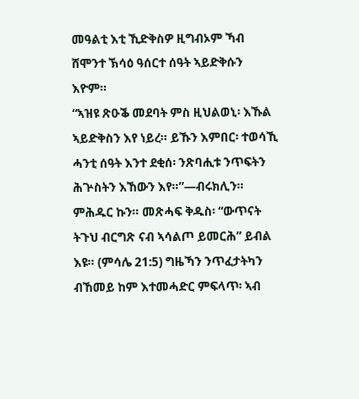መዓልቲ እቲ ኺድቅስዎ ዚግብኦም ኻብ ሸሞንተ ኽሳዕ ዓሰርተ ሰዓት ኣይድቅሱን እዮም።
“ኣዝዩ ጽዑቕ መደባት ምስ ዚህልወኒ፡ እኹል ኣይድቅስን እየ ነይረ። ይኹን እምበር፡ ተወሳኺ ሓንቲ ሰዓት እንተ ደቂሰ፡ ንጽባሒቱ ንጥፍትን ሕጕስትን እኸውን እየ።”—ብሩክሊን።
ምሕዱር ኩን። መጽሓፍ ቅዱስ፡ “ውጥናት ትጉህ ብርግጽ ናብ ኣሳልጦ ይመርሕ” ይብል እዩ። (ምሳሌ 21:5) ግዜኻን ንጥፈታትካን ብኸመይ ከም እተመሓድር ምፍላጥ፡ ኣብ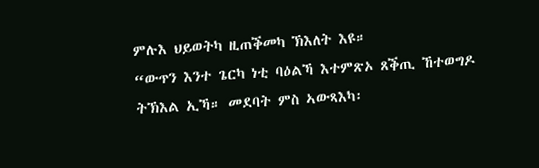ምሉእ ህይወትካ ዚጠቕመካ ኽእለት እዩ።
“ውጥን እንተ ጌርካ ነቲ ባዕልኻ እተምጽኦ ጸቕጢ ኸተወግዶ ትኽእል ኢኻ። መደባት ምስ ኣውጻእካ፡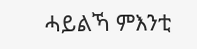ሓይልኻ ምእንቲ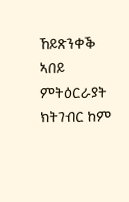ኸይጽንቀቕ ኣበይ ምትዕርራያት ክትገብር ከም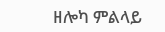ዘሎካ ምልላይ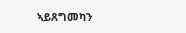ኣይጸግመካን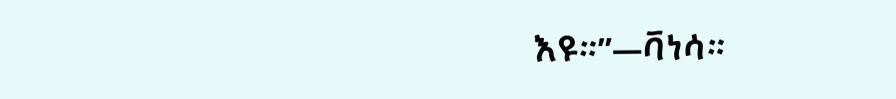እዩ።”—ቫነሳ።